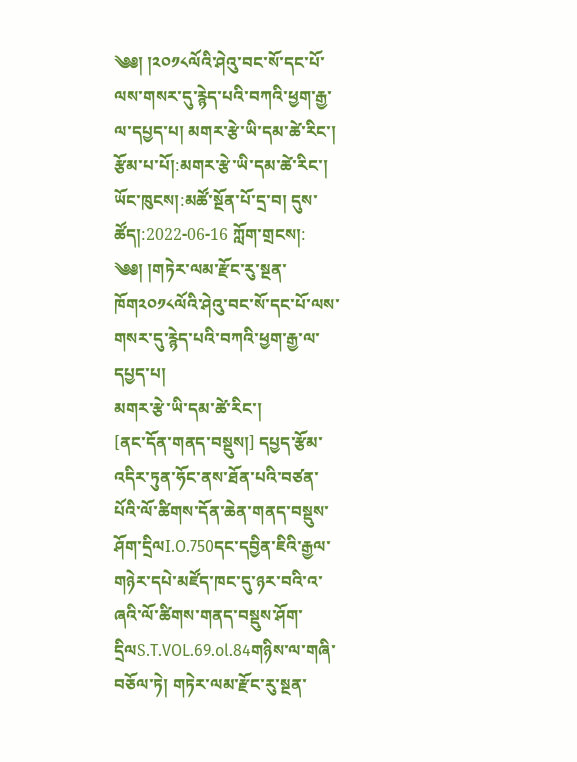༄༅། །༢༠༡༨ལོའི་ཤེའུ་བང་སོ་དང་པོ་ལས་གསར་དུ་རྙེད་པའི་བཀའི་ཕྱག་རྒྱ་ལ་དཔྱད་པ། མགར་རྩེ་ཡི་དམ་ཚེ་རིང་།
རྩོམ་པ་པོ།:མགར་རྩེ་ཡི་དམ་ཚེ་རིང་། ཡོང་ཁུངས།:མཚོ་སྔོན་པོ་དྲ་བ། དུས་ཚོད།:2022-06-16 ཀློག་གྲངས།:
༄༅། །གཏེར་ལམ་རྫོང་རུ་སྔན་ཁོག༢༠༡༨ལོའི་ཤེའུ་བང་སོ་དང་པོ་ལས་གསར་དུ་རྙེད་པའི་བཀའི་ཕྱག་རྒྱ་ལ་དཔྱད་པ།
མགར་རྩེ་ཡི་དམ་ཚེ་རིང་།
[ནང་དོན་གནད་བསྡུས།] དཔྱད་རྩོམ་འདིར་ཏུན་ཧོང་ནས་ཐོན་པའི་བཙན་པོའི་ལོ་ཚིགས་དོན་ཆེན་གནད་བསྡུས་ཤོག་དྲིལI.O.750དང་དབྱིན་ཇིའི་རྒྱལ་གཉེར་དཔེ་མཛོད་ཁང་དུ་ཉར་བའི་འ་ཞའི་ལོ་ཚིགས་གནད་བསྡུས་ཤོག་དྲིལS.T.VOL.69.ol.84གཉིས་ལ་གཞི་བཅོལ་ཏེ། གཏེར་ལམ་རྫོང་རུ་སྔན་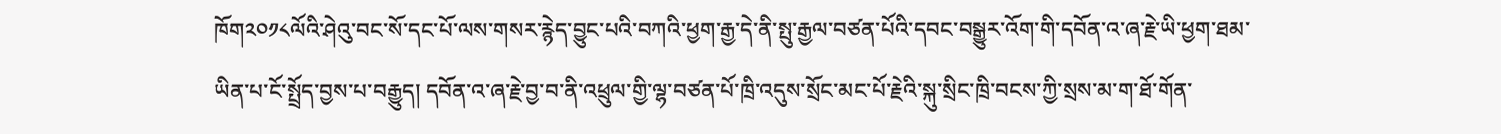ཁོག༢༠༡༨ལོའི་ཤེའུ་བང་སོ་དང་པོ་ལས་གསར་རྙེད་བྱུང་པའི་བཀའི་ཕྱག་རྒྱ་དེ་ནི་སྤུ་རྒྱལ་བཙན་པོའི་དབང་བསྒྱུར་འོག་གི་དབོན་འ་ཞ་རྗེ་ཡི་ཕྱག་ཐམ་ཡིན་པ་ངོ་སྤྲོད་བྱས་པ་བརྒྱུད། དབོན་འ་ཞ་རྗེ་བྱ་བ་ནི་འཕྲུལ་གྱི་ལྷ་བཙན་པོ་ཁྲི་འདུས་སྲོང་མང་པོ་རྗེའི་སྐུ་སྲིང་ཁྲི་བངས་ཀྱི་སྲས་མ་ག་ཐོ་གོན་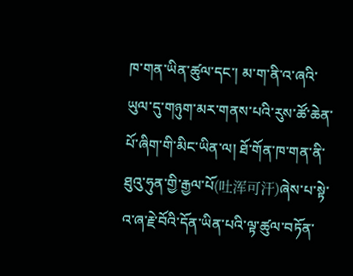ཁ་གན་ཡིན་ཚུལ་དང་། མ་ག་ནི་འ་ཞའི་ཡུལ་དུ་གཉུག་མར་གནས་པའི་རུས་ཚོ་ཆེན་པོ་ཞིག་གི་མིང་ཡིན་ལ། ཐོ་གོན་ཁ་གན་ནི་ཐུའུ་ཧུན་གྱི་རྒྱལ་པོ(吐浑可汗)ཞེས་པ་སྟེ་འ་ཞ་རྗེ་བོའི་དོན་ཡིན་པའི་ལྟ་ཚུལ་བཏོན་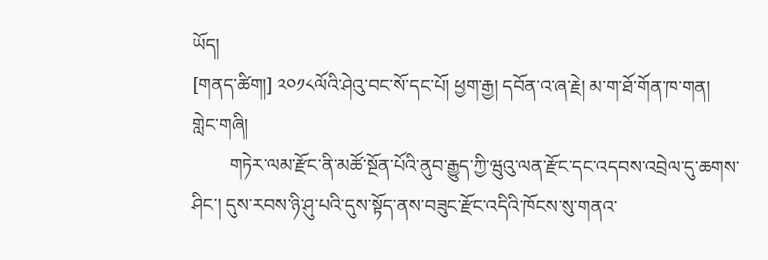ཡོད།
[གནད་ཚིག།] ༢༠༡༨ལོའི་ཤེའུ་བང་སོ་དང་པོ། ཕྱག་རྒྱ། དབོན་འ་ཞ་རྗེ། མ་ག་ཐོ་གོན་ཁ་གན།
གླེང་གཞི།
        གཏེར་ལམ་རྫོང་ནི་མཚོ་སྔོན་པོའི་ནུབ་རྒྱུད་ཀྱི་ཝུའུ་ལན་རྫོང་དང་འདབས་འབྲེལ་དུ་ཆགས་ཤིང་། དུས་རབས་ཉི་ཤུ་པའི་དུས་སྟོད་ནས་བཟུང་རྫོང་འདིའི་ཁོངས་སུ་གནའ་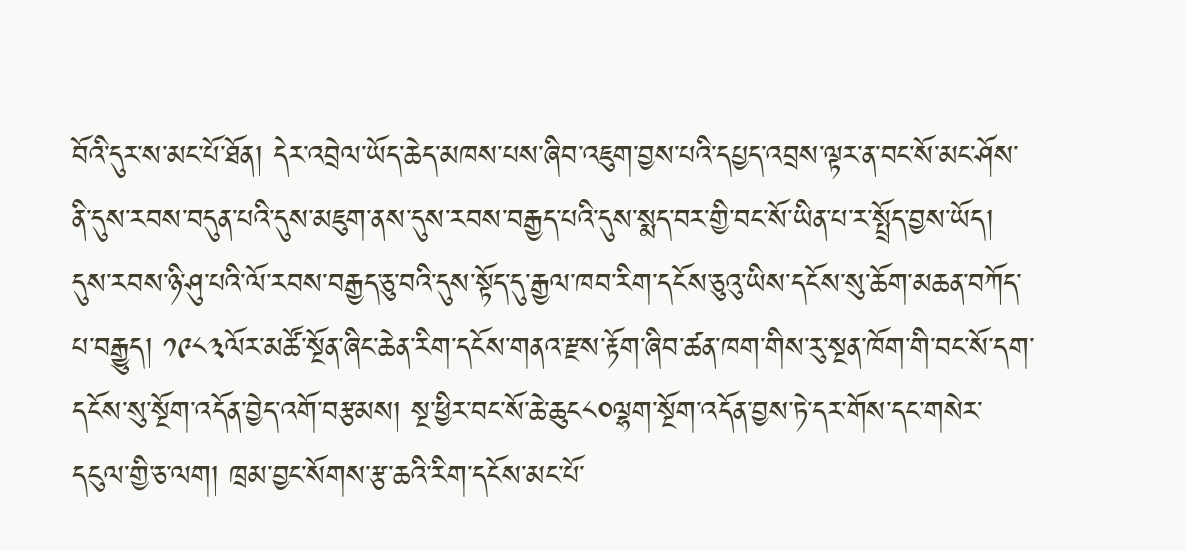བོའི་དུར་ས་མང་པོ་ཐོན། དེར་འབྲེལ་ཡོད་ཆེད་མཁས་པས་ཞིབ་འཇུག་བྱས་པའི་དཔྱད་འབྲས་ལྟར་ན་བང་སོ་མང་ཤོས་ནི་དུས་རབས་བདུན་པའི་དུས་མཇུག་ནས་དུས་རབས་བརྒྱད་པའི་དུས་སྨད་བར་གྱི་བང་སོ་ཡིན་པ་ར་སྤྲོད་བྱས་ཡོད། དུས་རབས་ཉི་ཤུ་པའི་ལོ་རབས་བརྒྱད་ཅུ་བའི་དུས་སྟོད་དུ་རྒྱལ་ཁབ་རིག་དངོས་ཅུའུ་ཡིས་དངོས་སུ་ཆོག་མཆན་བཀོད་པ་བརྒྱུད། ༡༩༨༣ལོར་མཚོ་སྔོན་ཞིང་ཆེན་རིག་དངོས་གནའ་རྫས་རྟོག་ཞིབ་ཚན་ཁག་གིས་རུ་སྔན་ཁོག་གི་བང་སོ་དག་དངོས་སུ་སྔོག་འདོན་བྱེད་འགོ་བརྩམས། སྔ་ཕྱིར་བང་སོ་ཆེ་ཆུང༨༠ལྷག་སྔོག་འདོན་བྱས་ཏེ་དར་གོས་དང་གསེར་དངུལ་གྱི་ཅ་ལག། ཁྲམ་བྱང་སོགས་རྩ་ཆའི་རིག་དངོས་མང་པོ་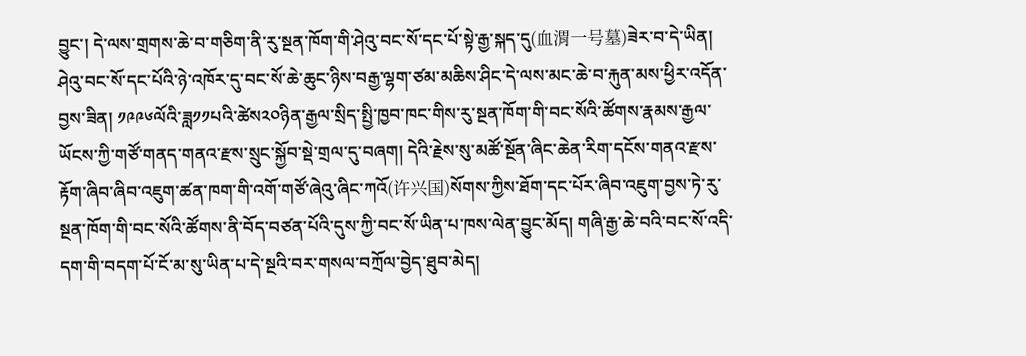བྱུང་། དེ་ལས་གྲགས་ཆེ་བ་གཅིག་ནི་རུ་སྔན་ཁོག་གི་ཤེའུ་བང་སོ་དང་པོ་སྟེ་རྒྱ་སྐད་དུ(血渭一号墓)ཟེར་བ་དེ་ཡིན། ཤེའུ་བང་སོ་དང་པོའི་ཉེ་འཁོར་དུ་བང་སོ་ཆེ་ཆུང་ཉིས་བརྒྱ་ལྷག་ཙམ་མཆིས་ཤིང་དེ་ལས་མང་ཆེ་བ་རྐུན་མས་ཕྱིར་འདོན་བྱས་ཟིན། ༡༩༩༦ལོའི་ཟླ༡༡པའི་ཚེས༢༠ཉིན་རྒྱལ་སྲིད་སྤྱི་ཁྱབ་ཁང་གིས་རུ་སྔན་ཁོག་གི་བང་སོའི་ཚོགས་རྣམས་རྒྱལ་ཡོངས་ཀྱི་གཙོ་གནད་གནའ་རྫས་སྲུང་སྐྱོབ་སྡེ་གྲལ་དུ་བཞག། དེའི་རྗེས་སུ་མཚོ་སྔོན་ཞིང་ཆེན་རིག་དངོས་གནའ་རྫས་རྟོག་ཞིབ་ཞིབ་འཇུག་ཚན་ཁག་གི་འགོ་གཙོ་ཞེའུ་ཞིང་ཀའོ(许兴国)སོགས་ཀྱིས་ཐོག་དང་པོར་ཞིབ་འཇུག་བྱས་ཏེ་རུ་སྔན་ཁོག་གི་བང་སོའི་ཚོགས་ནི་བོད་བཙན་པོའི་དུས་ཀྱི་བང་སོ་ཡིན་པ་ཁས་ལེན་བྱུང་མོད། གཞི་རྒྱ་ཆེ་བའི་བང་སོ་འདི་དག་གི་བདག་པོ་ངོ་མ་སུ་ཡིན་པ་དེ་སྔའི་བར་གསལ་བཀྲོལ་བྱེད་ཐུབ་མེད།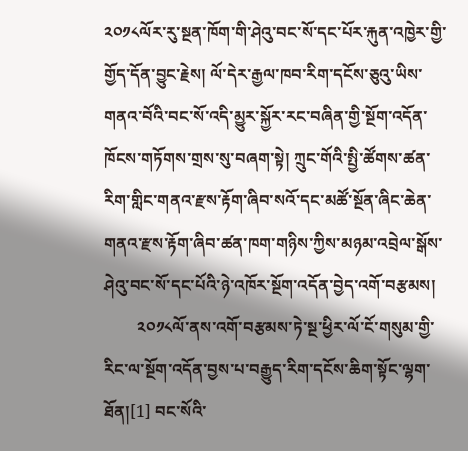༢༠༡༨ལོར་རུ་སྔན་ཁོག་གི་ཤེའུ་བང་སོ་དང་པོར་རྐུན་འཁྱེར་གྱི་གྱོད་དོན་བྱུང་རྗེས། ལོ་དེར་རྒྱལ་ཁབ་རིག་དངོས་ཅུའུ་ཡིས་གནའ་བོའི་བང་སོ་འདི་མྱུར་སྐྱོར་རང་བཞིན་གྱི་སྔོག་འདོན་ཁོངས་གཏོགས་གྲས་སུ་བཞག་སྟེ། ཀྲུང་གོའི་སྤྱི་ཚོགས་ཚན་རིག་གླིང་གནའ་རྫས་རྟོག་ཞིབ་སའོ་དང་མཚོ་སྔོན་ཞིང་ཆེན་གནའ་རྫས་རྟོག་ཞིབ་ཚན་ཁག་གཉིས་ཀྱིས་མཉམ་འབྲེལ་སྒོས་ཤེའུ་བང་སོ་དང་པོའི་ཉེ་འཁོར་སྔོག་འདོན་བྱེད་འགོ་བརྩམས།
        ༢༠༡༨ལོ་ནས་འགོ་བརྩམས་ཏེ་སྔ་ཕྱིར་ལོ་ངོ་གསུམ་གྱི་རིང་ལ་སྔོག་འདོན་བྱས་པ་བརྒྱུད་རིག་དངོས་ཆིག་སྟོང་ལྷག་ཐོན།[1] བང་སོའི་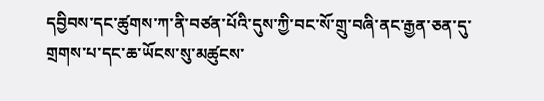དབྱིབས་དང་ཚུགས་ཀ་ནི་བཙན་པོའི་དུས་ཀྱི་བང་སོ་གྲུ་བཞི་ནང་རྒྱན་ཅན་དུ་གྲགས་པ་དང་ཆ་ཡོངས་སུ་མཚུངས་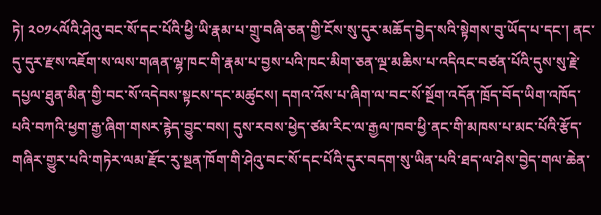ཏེ། ༢༠༡༨ལོའི་ཤེའུ་བང་སོ་དང་པོའི་ཕྱི་ཡི་རྣམ་པ་གྲུ་བཞི་ཅན་གྱི་ངོས་སུ་དུར་མཆོད་བྱེད་སའི་སྟེགས་བུ་ཡོད་པ་དང་། ནང་དུ་དུར་རྫས་འཇོག་ས་ལས་གཞན་ལྷ་ཁང་གི་རྣམ་པ་བྱས་པའི་ཁང་མིག་ཅན་ལྔ་མཆིས་པ་འདིའང་བཙན་པོའི་དུས་སུ་རྗེ་དཔྱལ་ཐུན་མིན་གྱི་བང་སོ་འདེབས་སྟངས་དང་མཚུངས། དགའ་འོས་པ་ཞིག་ལ་བང་སོ་སྔོག་འདོན་ཁྲོད་བོད་ཡིག་འཁོད་པའི་བཀའི་ཕྱག་རྒྱ་ཞིག་གསར་རྙེད་བྱུང་བས། དུས་རབས་ཕྱེད་ཙམ་རིང་ལ་རྒྱལ་ཁབ་ཕྱི་ནང་གི་མཁས་པ་མང་པོའི་རྩོད་གཞིར་གྱུར་པའི་གཏེར་ལམ་རྫོང་རུ་སྔན་ཁོག་གི་ཤེའུ་བང་སོ་དང་པོའི་དུར་བདག་སུ་ཡིན་པའི་ཐད་ལ་ཤེས་བྱེད་གལ་ཆེན་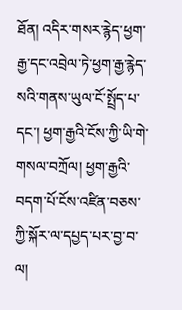ཐོན། འདིར་གསར་རྙེད་ཕྱག་རྒྱ་དང་འབྲེལ་ཏེ་ཕྱག་རྒྱ་རྙེད་སའི་གནས་ཡུལ་ངོ་སྤྲོད་པ་དང་། ཕྱག་རྒྱའི་ངོས་ཀྱི་ཡི་གེ་གསལ་བཀྲོལ། ཕྱག་རྒྱའི་བདག་པོ་ངོས་འཛིན་བཅས་ཀྱི་སྐོར་ལ་དཔྱད་པར་བྱ་བ་ལ།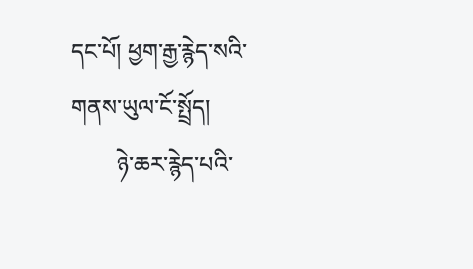དང་པོ། ཕྱག་རྒྱ་རྙེད་སའི་གནས་ཡུལ་ངོ་སྤྲོད།
        ཉེ་ཆར་རྙེད་པའི་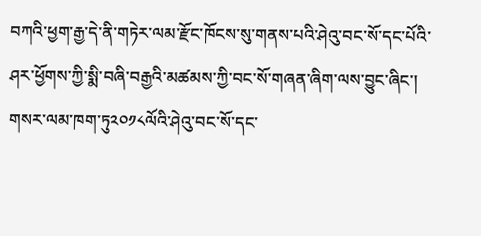བཀའི་ཕྱག་རྒྱ་དེ་ནི་གཏེར་ལམ་རྫོང་ཁོངས་སུ་གནས་པའི་ཤེའུ་བང་སོ་དང་པོའི་ཤར་ཕྱོགས་ཀྱི་སྨི་བཞི་བརྒྱའི་མཚམས་ཀྱི་བང་སོ་གཞན་ཞིག་ལས་བྱུང་ཞིང་། གསར་ལམ་ཁག་ཏུ༢༠༡༨ལོའི་ཤེའུ་བང་སོ་དང་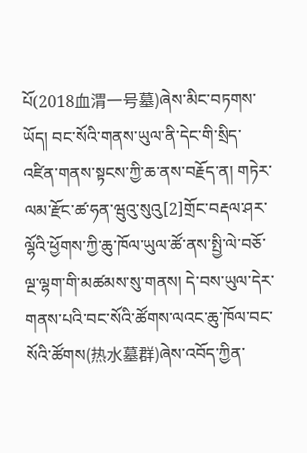པོ(2018血渭一号墓)ཞེས་མིང་བཏགས་ཡོད། བང་སོའི་གནས་ཡུལ་ནི་དེང་གི་སྲིད་འཛིན་གནས་སྟངས་ཀྱི་ཆ་ནས་བརྗོད་ན། གཏེར་ལམ་རྫོང་ཚ་ཧན་ཝུའུ་སུའུ[2]གྲོང་བརྡལ་ཤར་ལྷོའི་ཕྱོགས་ཀྱི་ཆུ་ཁོལ་ཡུལ་ཚོ་ནས་སྤྱི་ལེ་བཅོ་ལྔ་ལྷག་གི་མཚམས་སུ་གནས། དེ་བས་ཡུལ་དེར་གནས་པའི་བང་སོའི་ཚོགས་ལའང་ཆུ་ཁོལ་བང་སོའི་ཚོགས(热水墓群)ཞེས་འབོད་ཀྱིན་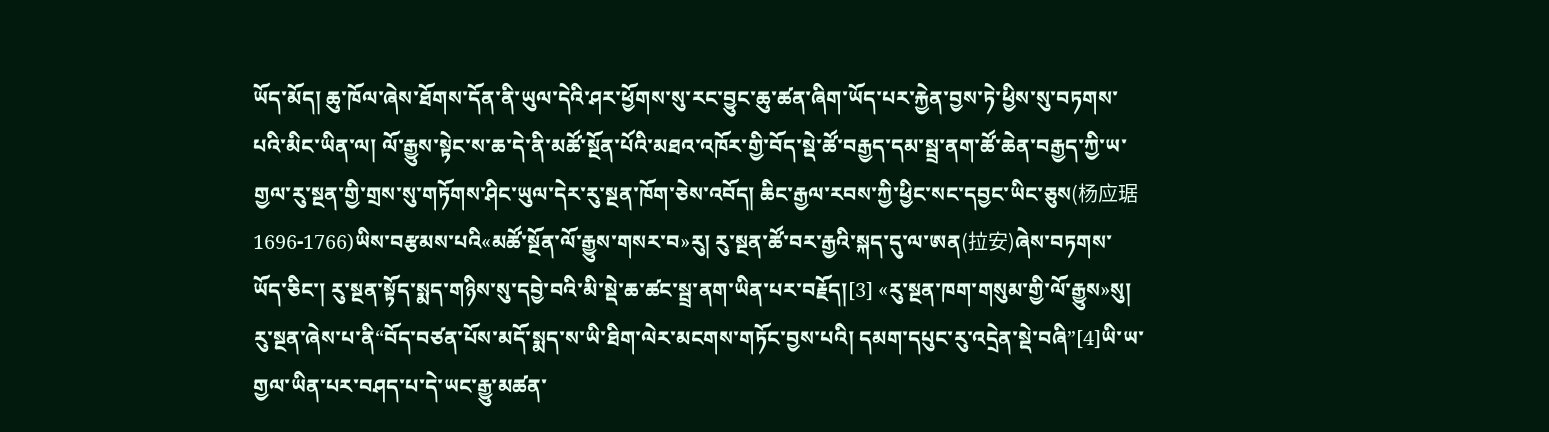ཡོད་མོད། ཆུ་ཁོལ་ཞེས་ཐོགས་དོན་ནི་ཡུལ་དེའི་ཤར་ཕྱོགས་སུ་རང་བྱུང་ཆུ་ཚན་ཞིག་ཡོད་པར་རྐྱེན་བྱས་ཏེ་ཕྱིས་སུ་བཏགས་པའི་མིང་ཡིན་ལ། ལོ་རྒྱུས་སྟེང་ས་ཆ་དེ་ནི་མཚོ་སྔོན་པོའི་མཐའ་འཁོར་གྱི་བོད་སྡེ་ཚོ་བརྒྱད་དམ་སྦྲ་ནག་ཚོ་ཆེན་བརྒྱད་ཀྱི་ཡ་གྱལ་རུ་སྔན་གྱི་གྲས་སུ་གཏོགས་ཤིང་ཡུལ་དེར་རུ་སྔན་ཁོག་ཅེས་འབོད། ཆིང་རྒྱལ་རབས་ཀྱི་ཕྱིང་སང་དབྱང་ཡིང་ཅུས(杨应琚1696-1766)ཡིས་བརྩམས་པའི«མཚོ་སྔོན་ལོ་རྒྱུས་གསར་བ»རུ། རུ་སྔན་ཚོ་བར་རྒྱའི་སྐད་དུ་ལ་ཨན(拉安)ཞེས་བཏགས་ཡོད་ཅིང་། རུ་སྔན་སྟོད་སྨད་གཉིས་སུ་དབྱེ་བའི་མི་སྡེ་ཆ་ཚང་སྦྲ་ནག་ཡིན་པར་བརྗོད།[3] «རུ་སྔན་ཁག་གསུམ་གྱི་ལོ་རྒྱུས»སུ། རུ་སྔན་ཞེས་པ་ནི“བོད་བཙན་པོས་མདོ་སྨད་ས་ཡི་ཐིག་ལེར་མངགས་གཏོང་བྱས་པའི། དམག་དཔུང་རུ་འདྲེན་སྡེ་བཞི”[4]ཡི་ཡ་གྱལ་ཡིན་པར་བཤད་པ་དེ་ཡང་རྒྱུ་མཚན་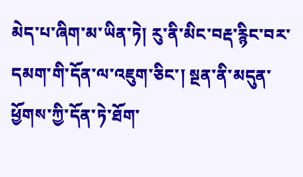མེད་པ་ཞིག་མ་ཡིན་ཏེ། རུ་ནི་མིང་བརྡ་རྙིང་བར་དམག་གི་དོན་ལ་འཇུག་ཅིང་། སྔན་ནི་མདུན་ཕྱོགས་ཀྱི་དོན་ཏེ་ཐོག་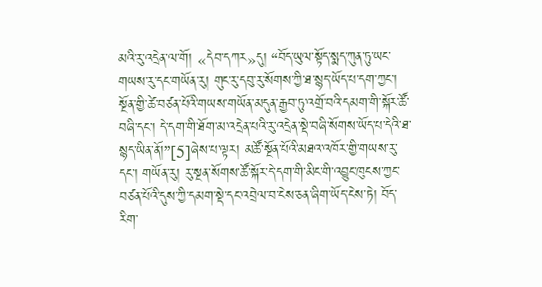མའི་རུ་འདྲེན་ལ་གོ། «དེབ་དཀར»དུ། “བོད་ཡུལ་སྟོད་སྨད་ཀུན་ཏུ་ཡང་གཡས་རུ་དང་གཡོན་རུ། གུང་རུ་དབུ་རུ་སོགས་ཀྱི་ཐ་སྙད་ཡོད་པ་དག་ཀྱང་། སྔོན་གྱི་ཚེ་བཙན་པོའི་གཡས་གཡོན་མདུན་རྒྱབ་ཏུ་འགྲོ་བའི་དམག་གི་སྐོར་ཚོ་བཞི་དང་། དེ་དག་གི་ཐོག་མ་འདྲེན་པའི་རུ་འདྲེན་སྡེ་བཞི་སོགས་ཡོད་པ་དེའི་ཐ་སྙད་ཡིན་ནོ།”[5]ཞེས་པ་ལྟར། མཚོ་སྔོན་པོའི་མཐའ་འཁོར་གྱི་གཡས་རུ་དང་། གཡོན་རུ། རུ་སྔན་སོགས་ཚོ་སྐོར་དེ་དག་གི་མིང་གི་འབྱུང་ཁུངས་ཀྱང་བཙན་པོའི་དུས་ཀྱི་དམག་སྡེ་དང་འབྲེལ་བ་ངེས་ཅན་ཞིག་ཡོད་ངེས་ཏེ། བོད་རིག་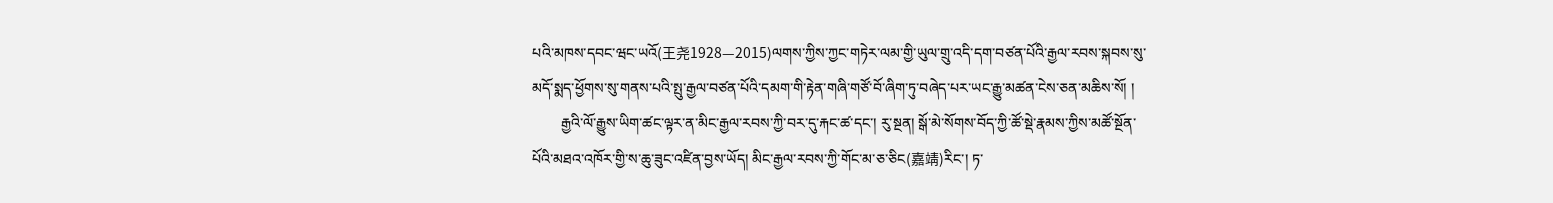པའི་མཁས་དབང་ཝང་ཡའོ(王尧1928—2015)ལགས་ཀྱིས་ཀྱང་གཏེར་ལམ་གྱི་ཡུལ་གྲུ་འདི་དག་བཙན་པོའི་རྒྱལ་རབས་སྐབས་སུ་མདོ་སྨད་ཕྱོགས་སུ་གནས་པའི་སྤུ་རྒྱལ་བཙན་པོའི་དམག་གི་རྟེན་གཞི་གཙོ་བོ་ཞིག་ཏུ་བཞེད་པར་ཡང་རྒྱུ་མཚན་ངེས་ཅན་མཆིས་སོ། །
        རྒྱའི་ལོ་རྒྱུས་ཡིག་ཚང་ལྟར་ན་མིང་རྒྱལ་རབས་ཀྱི་བར་དུ་རྐང་ཚ་དང་། རུ་སྔན། སྒོ་མེ་སོགས་བོད་ཀྱི་ཚོ་སྡེ་རྣམས་ཀྱིས་མཚོ་སྔོན་པོའི་མཐའ་འཁོར་གྱི་ས་ཆུ་ཟུང་འཛིན་བྱས་ཡོད། མིང་རྒྱལ་རབས་ཀྱི་གོང་མ་ཅ་ཅིང(嘉靖)རིང་། ཏ་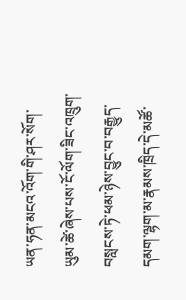ཡན་ཧན་མངའ་འོག་གི་ཤར་སོག་ཡུམ་ཚེ་ཞེས་པས་ངོ་ལོག་ཟིང་འཁྲུག་བསླངས་ཏེ་ཕམ་ཉེས་བྱུང་བ་བརྒྱུད་དམག་ལྷག་མ་རྣམས་ཁྲིད་དེ་མཚོ་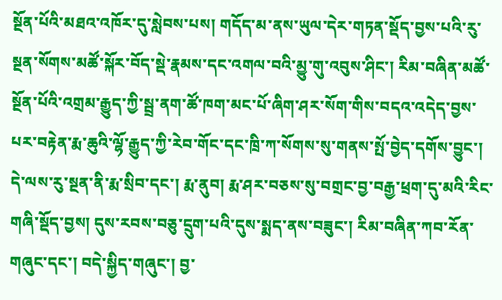སྔོན་པོའི་མཐའ་འཁོར་དུ་སླེབས་པས། གདོད་མ་ནས་ཡུལ་དེར་གཏན་སྡོད་བྱས་པའི་རུ་སྔན་སོགས་མཚོ་སྐོར་བོད་སྡེ་རྣམས་དང་འགལ་བའི་མྱུ་གུ་འབུས་ཤིང་། རིམ་བཞིན་མཚོ་སྔོན་པོའི་འགྲམ་རྒྱུད་ཀྱི་སྦྲ་ནག་ཚོ་ཁག་མང་པོ་ཞིག་ཤར་སོག་གིས་བདའ་འདེད་བྱས་པར་བརྟེན་རྨ་ཆུའི་ལྷོ་རྒྱུད་ཀྱི་རེབ་གོང་དང་ཁྲི་ཀ་སོགས་སུ་གནས་སྤོ་བྱེད་དགོས་བྱུང་། དེ་ལས་རུ་སྔན་ནི་རྨ་སྲིབ་དང་། རྨ་ནུབ། རྨ་ཤར་བཅས་སུ་བགྲང་བྱ་བརྒྱ་ཕྲག་དུ་མའི་རིང་གཞི་སྡོད་བྱས། དུས་རབས་བཅུ་དྲུག་པའི་དུས་སྨད་ནས་བཟུང་། རིམ་བཞིན་ཀབ་རོན་གཞུང་དང་། བདེ་སྐྱིད་གཞུང་། བྱ་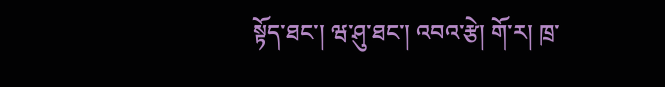སྟོད་ཐང་། ཝ་ཤུ་ཐང་། འབའ་རྩེ། གོ་ར། ཁྲ་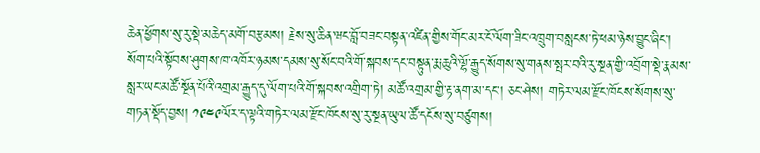ཆེན་ཕྱོགས་སུ་རུ་སྡེ་མཆེད་མགོ་བརྩམས། རྗེས་སུ་ཆིན་ཝང་བློ་བཟང་བསྟན་འཛིན་གྱིས་གོང་མར་ངོ་ལོག་ཟིང་འཁྲུག་བསླངས་ཏེ་ཕམ་ཉེས་བྱུང་ཞིང་། སོག་པའི་སྟོབས་ཤུགས་ཁ་འཁོར་ཉམས་དམས་སུ་སོང་བའི་གོ་སྐབས་དང་བསྟུན་རྨ་ཆུའི་ལྷོ་རྒྱུད་སོགས་སུ་གནས་སྤར་བའི་རུ་སྔན་གྱི་འབྲོག་སྡེ་རྣམས་སླར་ཡང་མཚོ་སྔོན་པོའི་འགྲམ་རྒྱུད་དུ་ལོག་པའི་གོ་སྐབས་འགྲིག་ཏེ། མཚོ་འགྲམ་གྱི་རྟ་ནག་མ་དང་། ཅང་ཤེས། གཏེར་ལམ་རྫོང་ཁོངས་སོགས་སུ་གཏན་སྡོད་བྱས། ༡༩༤༩ལོར་ད་ལྟའི་གཏེར་ལམ་རྫོང་ཁོངས་སུ་རུ་སྔན་ཡུལ་ཚོ་དངོས་སུ་བཙུགས།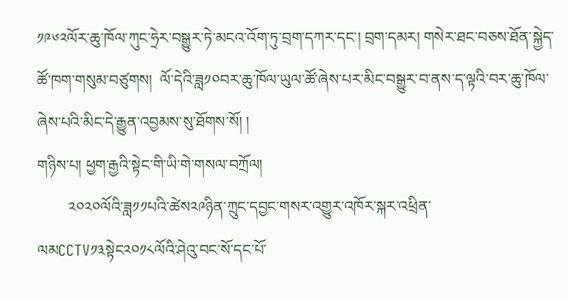༡༩༦༢ལོར་ཆུ་ཁོལ་ཀུང་ཧྲེར་བསྒྱུར་ཏེ་མངའ་འོག་ཏུ་བྲག་དཀར་དང་། བྲག་དམར། གསེར་ཐང་བཅས་ཐོན་སྐྱེད་ཚོ་ཁག་གསུམ་བཙུགས།  ལོ་དེའི་ཟླ༡༠བར་ཆུ་ཁོལ་ཡུལ་ཚོ་ཞེས་པར་མིང་བསྒྱུར་བ་ནས་ད་ལྟའི་བར་ཆུ་ཁོལ་ཞེས་པའི་མིང་དེ་རྒྱུན་འབྱམས་སུ་ཐོགས་སོ། །
གཉིས་པ། ཕྱག་རྒྱའི་སྟེང་གི་ཡི་གེ་གསལ་བཀྲོལ།
        ༢༠༢༠ལོའི་ཟླ༡༡པའི་ཚེས༢༩ཉིན་ཀྲུང་དབྱང་གསར་འགྱུར་འཁོར་སྐར་འཕྲིན་ལམCCTV༡༣སྟེང༢༠༡༨ལོའི་ཤེའུ་བང་སོ་དང་པོ་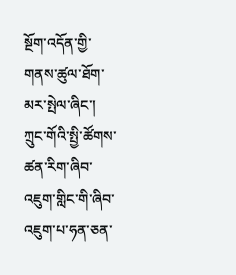སྔོག་འདོན་གྱི་གནས་ཚུལ་ཐོག་མར་སྤེལ་ཞིང་། ཀྲུང་གོའི་སྤྱི་ཚོགས་ཚན་རིག་ཞིབ་འཇུག་གླིང་གི་ཞིབ་འཇུག་པ་ཧན་ཅན་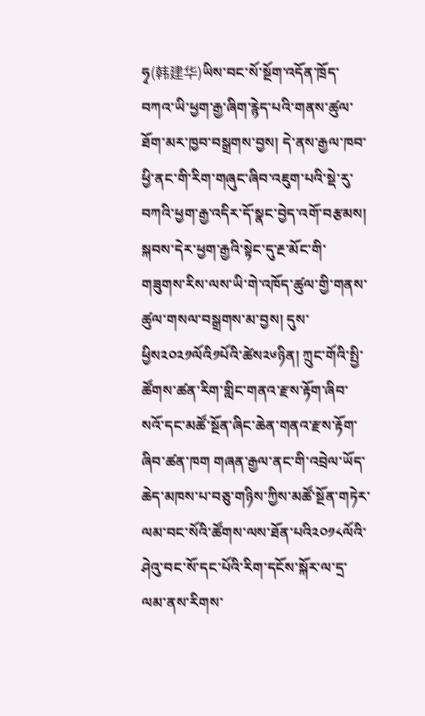ཧྭ(韩建华)ཡིས་བང་སོ་སྔོག་འདོན་ཁྲོད་བཀའ་ཡི་ཕྱག་རྒྱ་ཞིག་རྙེད་པའི་གནས་ཚུལ་ཐོག་མར་ཁྱབ་བསྒྲགས་བྱས། དེ་ནས་རྒྱལ་ཁབ་ཕྱི་ནང་གི་རིག་གཞུང་ཞིབ་འཇུག་པའི་སྡེ་རུ་བཀའི་ཕྱག་རྒྱ་འདིར་དོ་སྣང་བྱེད་འགོ་བརྩམས། སྐབས་དེར་ཕྱག་རྒྱའི་སྟེང་དུ་རྔ་མོང་གི་གཟུགས་རིས་ལས་ཡི་གེ་འཁོད་ཚུལ་གྱི་གནས་ཚུལ་གསལ་བསྒྲགས་མ་བྱས། དུས་ཕྱིས༢༠༢༡ལོའི༡པོའི་ཚེས༢༦ཉིན། ཀྲུང་གོའི་སྤྱི་ཚོགས་ཚན་རིག་གླིང་གནའ་རྫས་རྟོག་ཞིབ་སའོ་དང་མཚོ་སྔོན་ཞིང་ཆེན་གནའ་རྫས་རྟོག་ཞིབ་ཚན་ཁག གཞན་རྒྱལ་ནང་གི་འབྲེལ་ཡོད་ཆེད་མཁས་པ་བཅུ་གཉིས་ཀྱིས་མཚོ་སྔོན་གཏེར་ལམ་བང་སོའི་ཚོགས་ལས་ཐོན་པའི༢༠༡༨ལོའི་ཤེའུ་བང་སོ་དང་པོའི་རིག་དངོས་སྐོར་ལ་དྲ་ལམ་ནས་རིགས་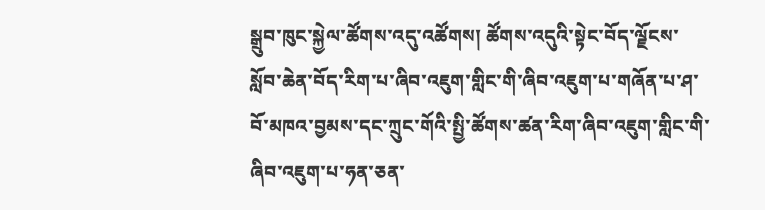སྒྲུབ་ཁུང་སྐྱེལ་ཚོགས་འདུ་འཚོགས། ཚོགས་འདུའི་སྟེང་བོད་ལྗོངས་སློབ་ཆེན་བོད་རིག་པ་ཞིབ་འཇུག་གླིང་གི་ཞིབ་འཇུག་པ་གཞོན་པ་ཤ་བོ་མཁའ་བྱམས་དང་ཀྲུང་གོའི་སྤྱི་ཚོགས་ཚན་རིག་ཞིབ་འཇུག་གླིང་གི་ཞིབ་འཇུག་པ་ཧན་ཅན་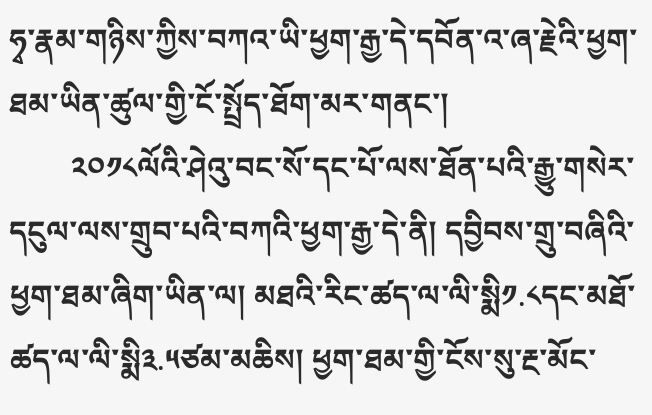ཧྭ་རྣམ་གཉིས་ཀྱིས་བཀའ་ཡི་ཕྱག་རྒྱ་དེ་དབོན་འ་ཞ་རྗེའི་ཕྱག་ཐམ་ཡིན་ཚུལ་གྱི་ངོ་སྤྲོད་ཐོག་མར་གནང་།
        ༢༠༡༨ལོའི་ཤེའུ་བང་སོ་དང་པོ་ལས་ཐོན་པའི་རྒྱུ་གསེར་དངུལ་ལས་གྲུབ་པའི་བཀའི་ཕྱག་རྒྱ་དེ་ནི། དབྱིབས་གྲུ་བཞིའི་ཕྱག་ཐམ་ཞིག་ཡིན་ལ། མཐའི་རིང་ཚད་ལ་ལི་སྨི༡.༨དང་མཐོ་ཚད་ལ་ལི་སྨི༣.༥ཙམ་མཆིས། ཕྱག་ཐམ་གྱི་ངོས་སུ་རྔ་མོང་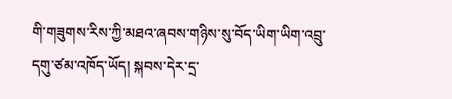གི་གཟུགས་རིས་ཀྱི་མཐའ་ཞབས་གཉིས་སུ་བོད་ཡིག་ཡིག་འབྲུ་དགུ་ཙམ་འཁོད་ཡོད། སྐབས་དེར་དྲ་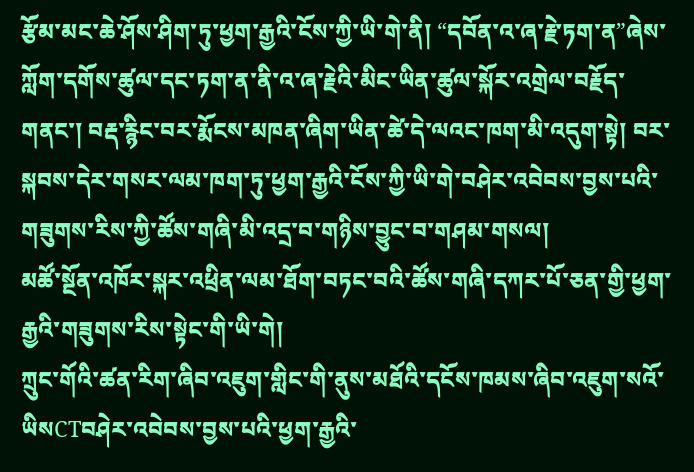རྩོམ་མང་ཆེ་ཤོས་ཤིག་ཏུ་ཕྱག་རྒྱའི་ངོས་ཀྱི་ཡི་གེ་ནི། “དབོན་འ་ཞ་རྗེ་ཏག་ན”ཞེས་ཀློག་དགོས་ཚུལ་དང་ཏག་ན་ནི་འ་ཞ་རྗེའི་མིང་ཡིན་ཚུལ་སྐོར་འགྲེལ་བརྗོད་གནང་། བརྡ་རྙིང་བར་རྨོངས་མཁན་ཞིག་ཡིན་ཚེ་དེ་ལའང་ཁག་མི་འདུག་སྟེ། བར་སྐབས་དེར་གསར་ལམ་ཁག་ཏུ་ཕྱག་རྒྱའི་ངོས་ཀྱི་ཡི་གེ་བཤེར་འབེབས་བྱས་པའི་གཟུགས་རིས་ཀྱི་ཚོས་གཞི་མི་འདྲ་བ་གཉིས་བྱུང་བ་གཤམ་གསལ།
མཚོ་སྔོན་འཁོར་སྐར་འཕྲིན་ལམ་ཐོག་བཏང་བའི་ཚོས་གཞི་དཀར་པོ་ཅན་གྱི་ཕྱག་རྒྱའི་གཟུགས་རིས་སྟེང་གི་ཡི་གེ།
ཀྲུང་གོའི་ཚན་རིག་ཞིབ་འཇུག་གླིང་གི་ནུས་མཐོའི་དངོས་ཁམས་ཞིབ་འཇུག་སའོ་ཡིསCTབཤེར་འབེབས་བྱས་པའི་ཕྱག་རྒྱའི་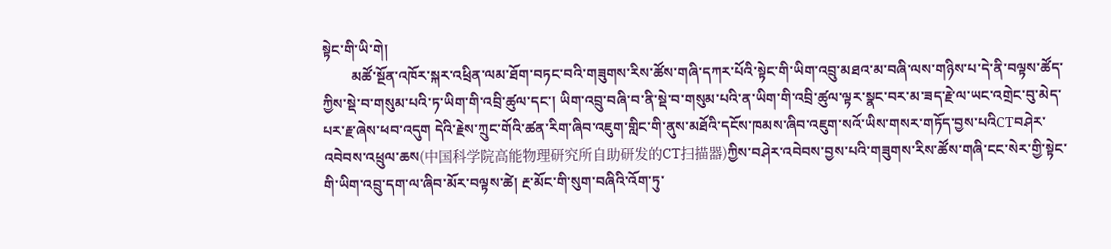སྟེང་གི་ཡི་གེ།
        མཚོ་སྔོན་འཁོར་སྐར་འཕྲིན་ལམ་ཐོག་བཏང་བའི་གཟུགས་རིས་ཚོས་གཞི་དཀར་པོའི་སྟེང་གི་ཡིག་འབྲུ་མཐའ་མ་བཞི་ལས་གཉིས་པ་དེ་ནི་བལྟས་ཚོད་ཀྱིས་སྡེ་བ་གསུམ་པའི་ཏ་ཡིག་གི་འབྲི་ཚུལ་དང་། ཡིག་འབྲུ་བཞི་བ་ནི་སྡེ་བ་གསུམ་པའི་ན་ཡིག་གི་འབྲི་ཚུལ་ལྟར་སྣང་བར་མ་ཟད་རྗེ་ལ་ཡང་འགྲེང་བུ་མེད་པར་རྗ་ཞེས་ཕབ་འདུག དེའི་རྗེས་ཀྲུང་གོའི་ཚན་རིག་ཞིབ་འཇུག་གླིང་གི་ནུས་མཐོའི་དངོས་ཁམས་ཞིབ་འཇུག་སའོ་ཡིས་གསར་གཏོད་བྱས་པའིCTབཤེར་འབེབས་འཕྲུལ་ཆས(中国科学院高能物理研究所自助研发的CT扫描器)ཀྱིས་བཤེར་འབེབས་བྱས་པའི་གཟུགས་རིས་ཚོས་གཞི་ངང་སེར་གྱི་སྟེང་གི་ཡིག་འབྲུ་དག་ལ་ཞིབ་མོར་བལྟས་ཚེ། རྔ་མོང་གི་སུག་བཞིའི་འོག་ཏུ་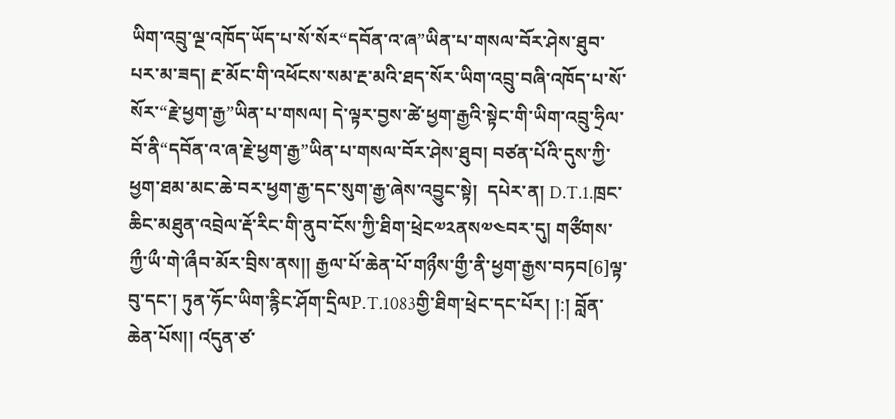ཡིག་འབྲུ་ལྔ་འཁོད་ཡོད་པ་སོ་སོར“དབོན་འ་ཞ”ཡིན་པ་གསལ་བོར་ཤེས་ཐུབ་པར་མ་ཟད། རྔ་མོང་གི་འཕོངས་སམ་རྔ་མའི་ཐད་སོར་ཡིག་འབྲུ་བཞི་འཁོད་པ་སོ་སོར་“རྗེ་ཕྱག་རྒྱ”ཡིན་པ་གསལ། དེ་ལྟར་བྱས་ཚེ་ཕྱག་རྒྱའི་སྟེང་གི་ཡིག་འབྲུ་ཧྲིལ་བོ་ནི“དབོན་འ་ཞ་རྗེ་ཕྱག་རྒྱ”ཡིན་པ་གསལ་བོར་ཤེས་ཐུབ། བཙན་པོའི་དུས་ཀྱི་ཕྱག་ཐམ་མང་ཆེ་བར་ཕྱག་རྒྱ་དང་སུག་རྒྱ་ཞེས་འབྱུང་སྟེ།  དཔེར་ན། D.T.1.ཁྲང་ཆིང་མཐུན་འབྲེལ་རྡོ་རིང་གི་ནུབ་ངོས་ཀྱི་ཐིག་ཕྲེང༧༢ནས༧༤བར་དུ། གཙྀགས་ཀྱྀ་ཡྀ་གེ་ཞྀབ་མོར་བྲིས་ནས།། རྒྱལ་པོ་ཆེན་པོ་གཉྀས་གྱྀ་ནི་ཕྱག་རྒྱས་བཏབ[6]ལྟ་བུ་དང་། ཏུན་ཧོང་ཡིག་རྙིང་ཤོག་དྲིལP.T.1083གྱི་ཐིག་ཕྲེང་དང་པོར། །:། བློན་ཆེན་པོས།། འ༹དུན་ཙ་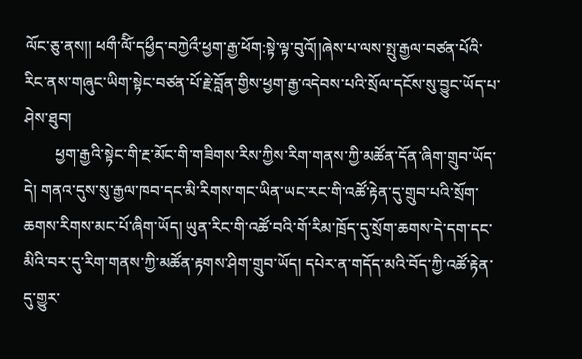ལོང་ཅུ་ནས།། ཕགྀ་ལོི་དཕྱྀད་བཀྱེའྀ་ཕྱག་རྒྱ་ཕོག:སྟེ་ལྟ་བུའོ།།ཞེས་པ་ལས་སྤུ་རྒྱལ་བཙན་པོའི་རིང་ནས་གཞུང་ཡིག་སྟེང་བཙན་པོ་རྗེ་བློན་གྱིས་ཕྱག་རྒྱ་འདེབས་པའི་སྲོལ་དངོས་སུ་བྱུང་ཡོད་པ་ཤེས་ཐུབ།
        ཕྱག་རྒྱའི་སྟེང་གི་རྔ་མོང་གི་གཟིགས་རིས་ཀྱིས་རིག་གནས་ཀྱི་མཚོན་དོན་ཞིག་གྲུབ་ཡོད་དེ། གནའ་དུས་སུ་རྒྱལ་ཁབ་དང་མི་རིགས་གང་ཡིན་ཡང་རང་གི་འཚོ་རྟེན་དུ་གྲུབ་པའི་སྲོག་ཆགས་རིགས་མང་པོ་ཞིག་ཡོད། ཡུན་རིང་གི་འཚོ་བའི་གོ་རིམ་ཁྲོད་དུ་སྲོག་ཆགས་དེ་དག་དང་མིའི་བར་དུ་རིག་གནས་ཀྱི་མཚོན་རྟགས་ཤིག་གྲུབ་ཡོད། དཔེར་ན་གདོད་མའི་བོད་ཀྱི་འཚོ་རྟེན་དུ་གྱུར་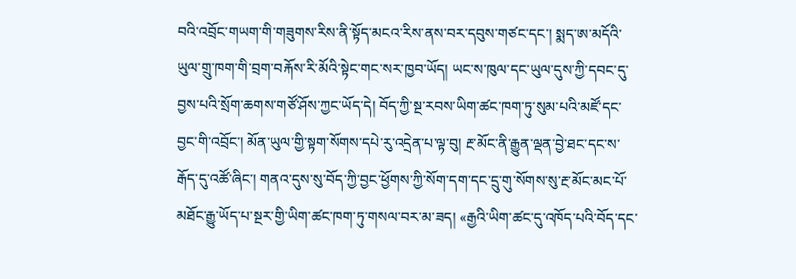བའི་འབྲོང་གཡག་གི་གཟུགས་རིས་ནི་སྟོད་མངའ་རིས་ནས་བར་དབུས་གཙང་དང་། སྨད་ཨ་མདོའི་ཡུལ་གྲུ་ཁག་གི་བྲག་བརྐོས་རི་མོའི་སྟེང་གང་སར་ཁྱབ་ཡོད། ཡང་ས་ཁུལ་དང་ཡུལ་དུས་ཀྱི་དབང་དུ་བྱས་པའི་སྲོག་ཆགས་གཙོ་ཤོས་ཀྱང་ཡོད་དེ། བོད་ཀྱི་སྔ་རབས་ཡིག་ཚང་ཁག་ཏུ་སུམ་པའི་མཛོ་དང་བྱང་གི་འབྲོང་། མོན་ཡུལ་གྱི་སྟག་སོགས་དཔེ་རུ་འདྲེན་པ་ལྟ་བུ། རྔ་མོང་ནི་རྒྱུན་ལྡན་བྱེ་ཐང་དང་ས་རྒོད་དུ་འཚོ་ཞིང་། གནའ་དུས་སུ་བོད་ཀྱི་བྱང་ཕྱོགས་ཀྱི་སོག་དག་དང་དྲུ་གུ་སོགས་སུ་རྔ་མོང་མང་པོ་མཐོང་རྒྱུ་ཡོད་པ་སྔར་གྱི་ཡིག་ཚང་ཁག་ཏུ་གསལ་བར་མ་ཟད། «རྒྱའི་ཡིག་ཚང་དུ་འཁོད་པའི་བོད་དང་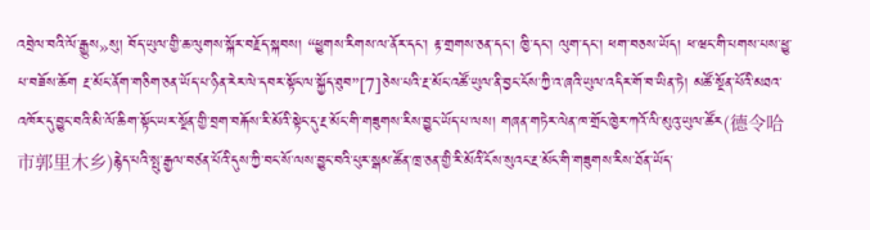འབྲེལ་བའི་ལོ་རྒྱུས»སུ། བོད་ཡུལ་གྱི་ཆ་ལུགས་སྐོར་བརྗོད་སྐབས། “ཕྱུགས་རིགས་ལ་ནོར་དང་། རྟ་གྲགས་ཅན་དང་། ཁྱི་དང་། ལུག་དང་། ཕག་བཅས་ཡོད། ཕ་ཝང་གི་པགས་པས་ཕྱུ་པ་བཟོས་ཆོག རྔ་མོང་ནོག་གཅིག་ཅན་ཡོད་པ་ཉིན་རེར་ལེ་དབར་སྟོང་ལ་སྐྱོད་ཐུབ”[7]ཅེས་པའི་རྔ་མོང་འཚོ་ཡུལ་ནི་བྱང་ངོས་ཀྱི་འ་ཞའི་ཡུལ་འདིར་གོ་བ་ཡིན་ཏེ། མཚོ་སྔོན་པོའི་མཐའ་འཁོར་དུ་བྱུང་བའི་མི་ལོ་ཆིག་སྟོང་ཡར་སྔོན་གྱི་བྲག་བརྐོས་རི་མོའི་སྟེང་དུ་རྔ་མོང་གི་གཟུགས་རིས་བྱུང་ཡོད་པ་ལས། གཞན་གཏེར་ལེན་ཁ་གྲོང་ཁྱེར་ཀའོ་ལི་མུའུ་ཡུལ་ཚོར(德令哈市郭里木乡)རྙེད་པའི་སྤུ་རྒྱལ་བཙན་པོའི་དུས་ཀྱི་བང་སོ་ལས་བྱུང་བའི་པུར་སྒམ་ཚོན་ཁྲ་ཅན་གྱི་རི་མོའི་ངོས་སུའང་རྔ་མོང་གི་གཟུགས་རིས་ཐོན་ཡོད་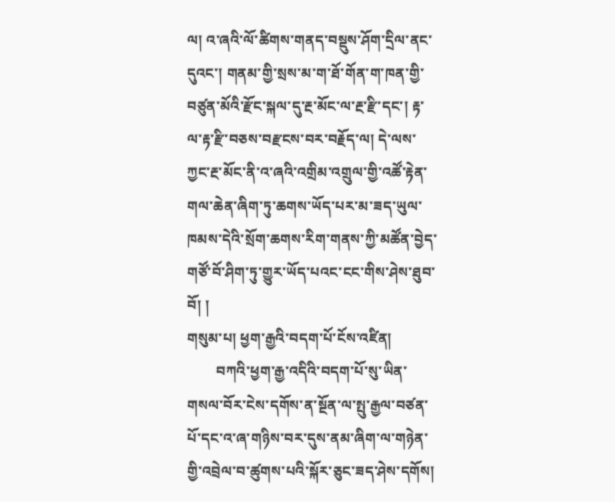ལ། འ་ཞའི་ལོ་ཚིགས་གནད་བསྡུས་ཤོག་དྲིལ་ནང་དུའང་། གནམ་གྱི་སྲས་མ་ག་ཐོ་གོན་ག་ཁན་གྱི་བཙུན་མོའི་རྫོང་སྐལ་དུ་རྔ་མོང་ལ་རྔ་རྫི་དང་། རྟ་ལ་རྟ་རྫི་བཅས་བརྫངས་བར་བརྗོད་ལ། དེ་ལས་ཀྱང་རྔ་མོང་ནི་འ་ཞའི་འགྲིམ་འགྲུལ་གྱི་འཚོ་རྟེན་གལ་ཆེན་ཞིག་ཏུ་ཆགས་ཡོད་པར་མ་ཟད་ཡུལ་ཁམས་དེའི་སྲོག་ཆགས་རིག་གནས་ཀྱི་མཚོན་བྱེད་གཙོ་བོ་ཤིག་ཏུ་གྱུར་ཡོད་པའང་ངང་གིས་ཤེས་ཐུབ་བོ། །
གསུམ་པ། ཕྱག་རྒྱའི་བདག་པོ་ངོས་འཛིན།
        བཀའི་ཕྱག་རྒྱ་འདིའི་བདག་པོ་སུ་ཡིན་གསལ་བོར་ངེས་དགོས་ན་སྔོན་ལ་སྤུ་རྒྱལ་བཙན་པོ་དང་འ་ཞ་གཉིས་བར་དུས་ནམ་ཞིག་ལ་གཉེན་གྱི་འབྲེལ་བ་ཚུགས་པའི་སྐོར་ཅུང་ཟད་ཤེས་དགོས།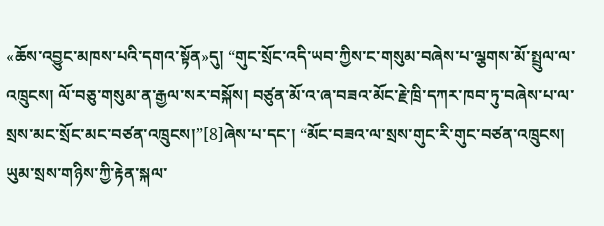«ཆོས་འབྱུང་མཁས་པའི་དགའ་སྟོན»དུ། “གུང་སྲོང་འདི་ཡབ་ཀྱིས་ང་གསུམ་བཞེས་པ་ལྕགས་མོ་སྤྲུལ་ལ་འཁྲུངས། ལོ་བཅུ་གསུམ་ན་རྒྱལ་སར་བསྐོས། བཙུན་མོ་འ་ཞ་བཟའ་མོང་རྗེ་ཁྲི་དཀར་ཁབ་ཏུ་བཞེས་པ་ལ་སྲས་མང་སྲོང་མང་བཙན་འཁྲུངས།”[8]ཞེས་པ་དང་། “མོང་བཟའ་ལ་སྲས་གུང་རི་གུང་བཙན་འཁྲུངས། ཡུམ་སྲས་གཉིས་ཀྱི་རྟེན་སྐལ་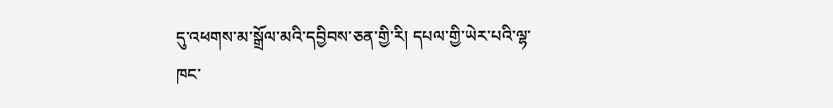དུ་འཕགས་མ་སྒྲོལ་མའི་དབྱིབས་ཅན་གྱི་རི། དཔལ་གྱི་ཡེར་པའི་ལྷ་ཁང་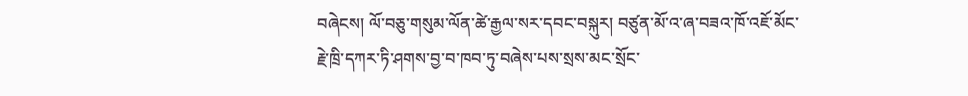བཞེངས། ལོ་བཅུ་གསུམ་ལོན་ཚེ་རྒྱལ་སར་དབང་བསྐུར། བཙུན་མོ་འ་ཞ་བཟའ་ཁོ་འཇོ་མོང་རྗེ་ཁྲི་དཀར་ཏི་ཤགས་བྱ་བ་ཁབ་ཏུ་བཞེས་པས་སྲས་མང་སྲོང་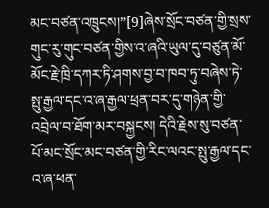མང་བཙན་འཁྲུངས།”[9]ཞེས་སྲོང་བཙན་གྱི་སྲས་གུང་རུ་གུང་བཙན་གྱིས་འ་ཞའི་ཡུལ་དུ་བཙུན་མོ་མོང་རྗེ་ཁྲི་དཀར་ཏི་ཤགས་བྱ་བ་ཁབ་ཏུ་བཞེས་ཏེ་སྤུ་རྒྱལ་དང་འ་ཞ་རྒྱལ་ཕྲན་བར་དུ་གཉེན་གྱི་འབྲེལ་བ་ཐོག་མར་བསྐྱངས། དེའི་རྗེས་སུ་བཙན་པོ་མང་སྲོང་མང་བཙན་གྱི་རིང་ལའང་སྤུ་རྒྱལ་དང་འ་ཞ་ཕན་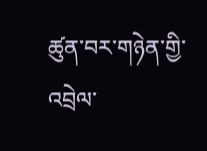ཚུན་བར་གཉེན་གྱི་འབྲེལ་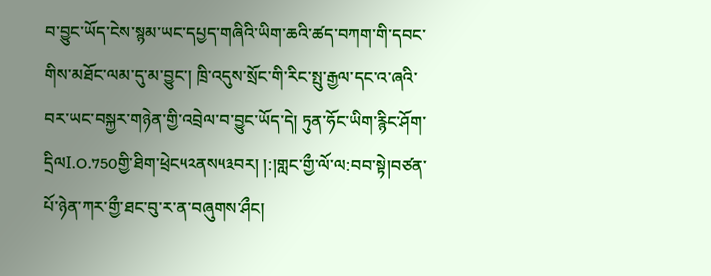བ་བྱུང་ཡོད་ངེས་སྙམ་ཡང་དཔྱད་གཞིའི་ཡིག་ཆའི་ཚད་བཀག་གི་དབང་གིས་མཐོང་ལམ་དུ་མ་བྱུང་། ཁྲི་འདུས་སྲོང་གི་རིང་སྤུ་རྒྱལ་དང་འ་ཞའི་བར་ཡང་བསྐྱར་གཉེན་གྱི་འབྲེལ་བ་བྱུང་ཡོད་དེ། ཏུན་ཧོང་ཡིག་རྙིང་ཤོག་དྲིལI.O.750གྱི་ཐིག་ཕྲེང༥༢ནས༥༣བར། །:།གླང་གྱྀ་ལོ་ལ:བབ་སྟེ།བཙན་པོ་ཉེན་ཀར་གྱྀ་ཐང་བུ་ར་ན་བཞུགས་ཤྀང།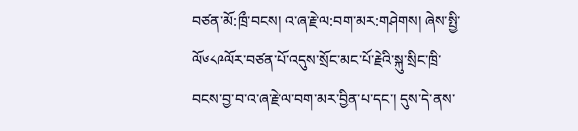བཙན་མོ:ཁྲྀ་བངས། འ་ཞ་རྗེ་ལ:བག་མར:གཤེགས། ཞེས་སྤྱི་ལོ༦༨༩ལོར་བཙན་པོ་འདུས་སྲོང་མང་པོ་རྗེའི་སྐུ་སྲིང་ཁྲི་བངས་བྱ་བ་འ་ཞ་རྗེ་ལ་བག་མར་བྱིན་པ་དང་། དུས་དེ་ནས་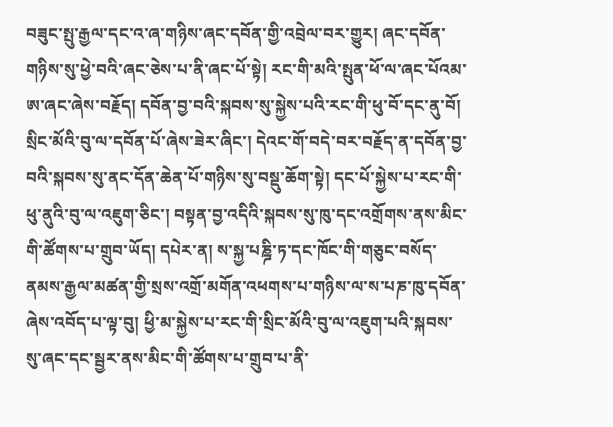བཟུང་སྤུ་རྒྱལ་དང་འ་ཞ་གཉིས་ཞང་དབོན་གྱི་འབྲེལ་བར་གྱུར། ཞང་དབོན་གཉིས་སུ་ཕྱེ་བའི་ཞང་ཅེས་པ་ནི་ཞང་པོ་སྟེ། རང་གི་མའི་སྤུན་ཕོ་ལ་ཞང་པོའམ་ཨ་ཞང་ཞེས་བརྗོད། དབོན་བྱ་བའི་སྐབས་སུ་སྐྱེས་པའི་རང་གི་ཕུ་བོ་དང་ནུ་བོ། སྲིང་མོའི་བུ་ལ་དབོན་པོ་ཞེས་ཟེར་ཞིང་། དེའང་གོ་བདེ་བར་བརྗོད་ན་དབོན་བྱ་བའི་སྐབས་སུ་ནང་དོན་ཆེན་པོ་གཉིས་སུ་བསྡུ་ཆོག་སྟེ། དང་པོ་སྐྱེས་པ་རང་གི་ཕུ་ནུའི་བུ་ལ་འཇུག་ཅིང་། བསྟན་བྱ་འདིའི་སྐབས་སུ་ཁུ་དང་འགྲོགས་ནས་མིང་གི་ཚོགས་པ་གྲུབ་ཡོད། དཔེར་ན། ས་སྐྱ་པཎྜི་ཏ་དང་ཁོང་གི་གཅུང་བསོད་ནམས་རྒྱལ་མཚན་གྱི་སྲས་འགྲོ་མགོན་འཕགས་པ་གཉིས་ལ་ས་པཎ་ཁུ་དབོན་ཞེས་འབོད་པ་ལྟ་བུ། ཕྱི་མ་སྐྱེས་པ་རང་གི་སྲིང་མོའི་བུ་ལ་འཇུག་པའི་སྐབས་སུ་ཞང་དང་སྦྱར་ནས་མིང་གི་ཚོགས་པ་གྲུབ་པ་ནི་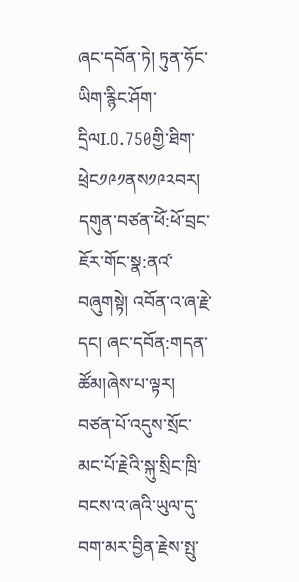ཞང་དབོན་ཏེ། ཏུན་ཧོང་ཡིག་རྙིང་ཤོག་དྲིལI.O.750གྱི་ཐིག་ཕྲེང༡༩༡ནས༡༩༢བར། དགུན་བཙན་ཕོེ:ཕོ་བྲང་ཇོར་གོང་སྣ:ནའ༹་བཞུགསྟེ། འབོན་འ་ཞ་རྗེ་དང། ཞང་དབོན:གདན་ཚོམ།ཞེས་པ་ལྟར། བཙན་པོ་འདུས་སྲོང་མང་པོ་རྗེའི་སྐུ་སྲིང་ཁྲི་བངས་འ་ཞའི་ཡུལ་དུ་བག་མར་བྱིན་རྗེས་སྤུ་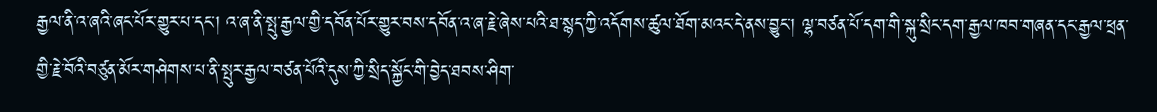རྒྱལ་ནི་འ་ཞའི་ཞང་པོར་གྱུར་པ་དང་། འ་ཞ་ནི་སྤུ་རྒྱལ་གྱི་དབོན་པོར་གྱུར་བས་དབོན་འ་ཞ་རྗེ་ཞེས་པའི་ཐ་སྙད་ཀྱི་འདོགས་ཚུལ་ཐོག་མའང་དེ་ནས་བྱུང་། ལྷ་བཙན་པོ་དག་གི་སྐུ་སྲིང་དག་རྒྱལ་ཁབ་གཞན་དང་རྒྱལ་ཕྲན་གྱི་རྗེ་བོའི་བཙུན་མོར་གཤེགས་པ་ནི་སྤུར་རྒྱལ་བཙན་པོའི་དུས་ཀྱི་སྲིད་སྐྱོང་གི་བྱེད་ཐབས་ཤིག་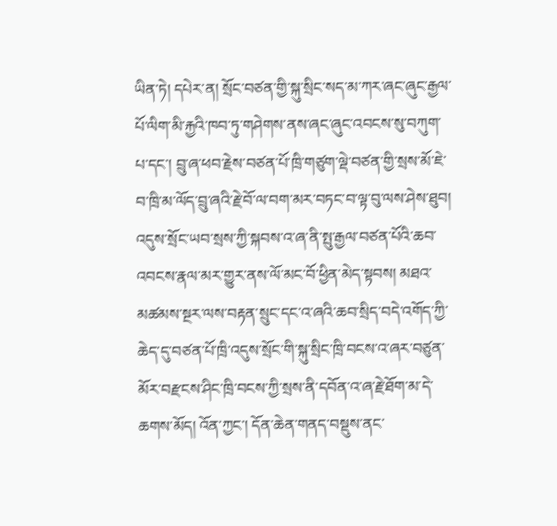ཡིན་ཏེ། དཔེར་ན། སྲོང་བཙན་གྱི་སྐུ་སྲིང་སད་མ་ཀར་ཞང་ཞུང་རྒྱལ་པོ་ལིག་མི་རྐྱའི་ཁབ་ཏུ་གཤེགས་ནས་ཞང་ཞུང་འབངས་སུ་བཀུག་པ་དང་། བྲུ་ཞ་ཕབ་རྗེས་བཙན་པོ་ཁྲི་གཙུག་ལྡེ་བཙན་གྱི་སྲས་མོ་ཇེ་བ་ཁྲི་མ་ལོད་བྲུ་ཞའི་རྗེ་བོ་ལ་བག་མར་བཏང་བ་ལྟ་བུ་ལས་ཤེས་ཐུབ། འདུས་སྲོང་ཡབ་སྲས་ཀྱི་སྐབས་འ་ཞ་ནི་སྤུ་རྒྱལ་བཙན་པོའི་ཆབ་འབངས་རྣལ་མར་གྱུར་ནས་ལོ་མང་བོ་ཕྱིན་མེད་སྟབས། མཐའ་མཚམས་སྔར་ལས་བརྟན་སྲུང་དང་འ་ཞའི་ཆབ་སྲིད་བདེ་འགོད་ཀྱི་ཆེད་དུ་བཙན་པོ་ཁྲི་འདུས་སྲོང་གི་སྐུ་སྲིང་ཁྲི་བངས་འ་ཞར་བཙུན་མོར་བརྫངས་ཤིང་ཁྲི་བངས་ཀྱི་སྲས་ནི་དབོན་འ་ཞ་རྗེ་ཐོག་མ་དེ་ཆགས་མོད། འོན་ཀྱང་། དོན་ཆེན་གནད་བསྡུས་ནང་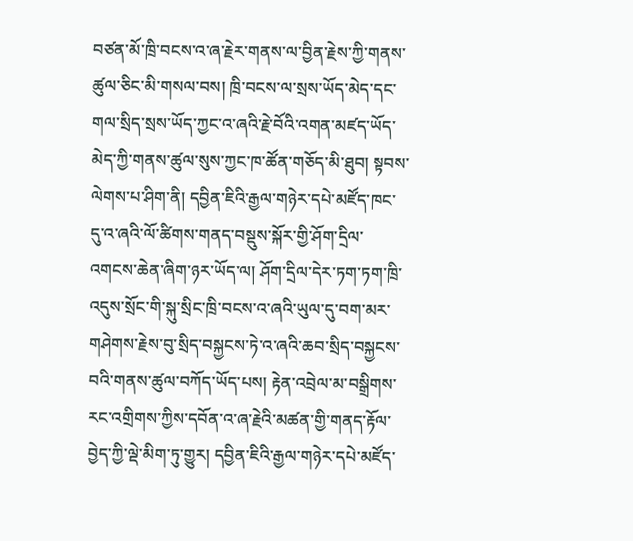བཙན་མོ་ཁྲི་བངས་འ་ཞ་རྗེར་གནས་ལ་བྱིན་རྗེས་ཀྱི་གནས་ཚུལ་ཅིང་མི་གསལ་བས། ཁྲི་བངས་ལ་སྲས་ཡོད་མེད་དང་གལ་སྲིད་སྲས་ཡོད་ཀྱང་འ་ཞའི་རྗེ་བོའི་འགན་མཛད་ཡོད་མེད་ཀྱི་གནས་ཚུལ་སུས་ཀྱང་ཁ་ཚོན་གཅོད་མི་ཐུབ། སྟབས་ལེགས་པ་ཤིག་ནི། དབྱིན་ཇིའི་རྒྱལ་གཉེར་དཔེ་མཛོད་ཁང་དུ་འ་ཞའི་ལོ་ཚིགས་གནད་བསྡུས་སྐོར་གྱི་ཤོག་དྲིལ་འགངས་ཆེན་ཞིག་ཉར་ཡོད་ལ། ཤོག་དྲིལ་དེར་ཏག་ཏག་ཁྲི་འདུས་སྲོང་གི་སྐུ་སྲིང་ཁྲི་བངས་འ་ཞའི་ཡུལ་དུ་བག་མར་གཤེགས་རྗེས་བུ་སྲིད་བསྐྱངས་ཏེ་འ་ཞའི་ཆབ་སྲིད་བསྐྱངས་བའི་གནས་ཚུལ་བཀོད་ཡོད་པས། རྟེན་འབྲེལ་མ་བསྒྲིགས་རང་འགྲིགས་ཀྱིས་དབོན་འ་ཞ་རྗེའི་མཚན་གྱི་གནད་རྟོལ་བྱེད་ཀྱི་ལྡེ་མིག་ཏུ་གྱུར། དབྱིན་ཇིའི་རྒྱལ་གཉེར་དཔེ་མཛོད་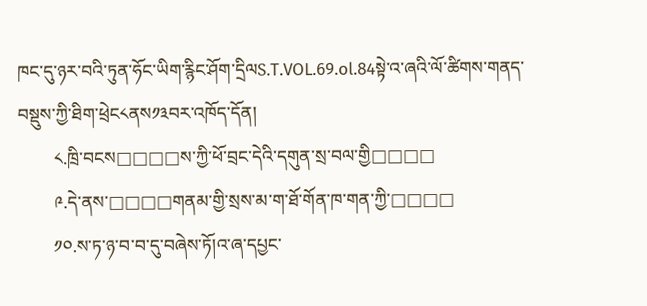ཁང་དུ་ཉར་བའི་ཏུན་ཧོང་ཡིག་རྙིང་ཤོག་དྲིལS.T.VOL.69.ol.84སྟེ་འ་ཞའི་ལོ་ཚིགས་གནད་བསྡུས་ཀྱི་ཐིག་ཕྲེང༨ནས༡༣བར་འཁོད་དོན།
        ༨.ཁྲི་བངས□□□□ས་ཀྱི་ཕོ་བྲང་དེའི་དགུན་སྲ་བལ་གྱི□□□□
        ༩.དེ་ནས་□□□□གནམ་གྱི་སྲས་མ་ག་ཐོ་གོན་ཁ་གན་ཀྱི་□□□□
        ༡༠.ས་ཏ་ཉ་བ་བ་དུ་བཞེས་ཏོ།འ་ཞ་དཔྱང་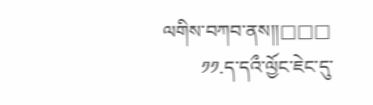ལགིས་བཀབ་ནས།།□□□
        ༡༡.ད་དའྀ་ལྱོང་ཇེང་དུ་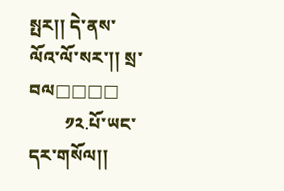སྤར།། དེ་ནས་ལོའ་ལོ་སར་།། སྲ་བལ□□□□
        ༡༢.པོ་ཡང་དར་གསོལ།།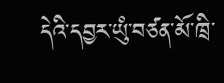དེའི་དབྱར་ཡུཾ་བཙན་མོ་ཁྲི་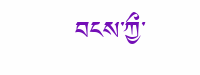བངས་ཀྱྀ་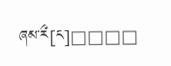ཞམ་རྀ[ང]□□□□